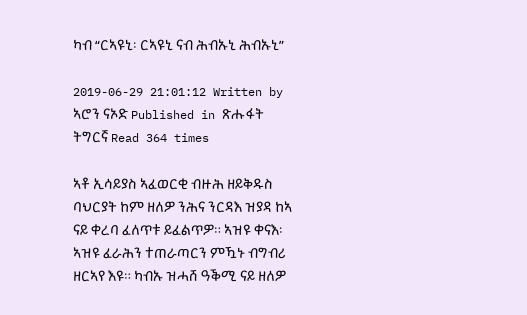ካብ “ርኣዩኒ፡ ርኣዩኒ ናብ ሕብኡኒ ሕብኡኒ”

2019-06-29 21:01:12 Written by  ኣሮን ናኦድ Published in ጽሑፋት ትግርኛ Read 364 times

ኣቶ ኢሳይያስ ኣፈወርቂ ብዙሕ ዘይቅዱስ ባህርያት ከም ዘለዎ ንሕና ንርዳእ ዝያዳ ከኣ ናይ ቀረባ ፈለጥቱ ይፈልጥዎ። ኣዝዩ ቀናእ፡ ኣዝዩ ፈራሕን ተጠራጣርን ምዃኑ ብግብሪ ዘርኣየ እዩ። ካብኡ ዝሓሸ ዓቕሚ ናይ ዘለዎ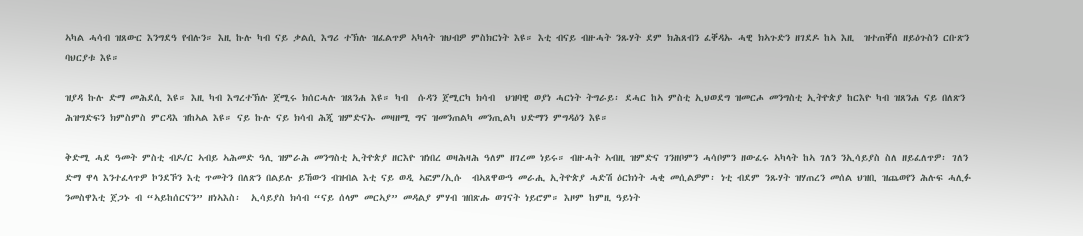ኣካል ሓሳብ ዝጸውር እንግደዓ የብሉን። እዚ ኩሉ ካብ ናይ ቃልሲ እግሪ ተኽሉ ዝፈልጥዎ ኣካላት ዝህብዎ ምስክርነት እዩ። እቲ ብናይ ብዙሓት ንጹሃት ደም ክሕጸብን ፈቐዳኡ ሓዊ ክኣጉድን ዘገደዶ ከኣ እዚ  ዝተጠቐሰ ዘይዕጉስን ርቡጽን ባህርያቱ እዩ።

ዝያዳ ኩሉ ድማ መሕደሲ እዩ። እዚ ካብ እግረተኽሉ ጀሚሩ ክሰርሓሉ ዝጸንሐ እዩ። ካብ  ሱዳን ጀሚርካ ክሳብ  ህዝባዊ ወያነ ሓርነት ትግራይ፡ ደሓር ከኣ ምስቲ ኢህወደግ ዝመርሖ መንግስቲ ኢትዮጵያ ከርእዮ ካብ ዝጸንሐ ናይ በለጽን ሕዝግድፍን ክምስምስ ምርዳእ ዝከኣል እዩ። ናይ ኩሉ ናይ ክሳብ ሕጂ ዝምድናኡ መዛዘሚ ግና ዝመንጠልካ መንጢልካ ህድማን ምግዳዕን እዩ።

ቅድሚ ሓደ ዓመት ምስቲ ብዶ/ር ኣብይ ኣሕመድ ዓሊ ዝምራሕ መንግስቲ ኢትዮጵያ ዘርእዮ ዝነበረ ወዛሕዛሕ ዓለም ዘገረመ ነይሩ። ብዙሓት ኣብዚ ዝምድና ገንዘቦምን ሓሳቦምን ዘውፈሩ ኣካላት ከኣ ገለን ንኢሳይያስ ስለ ዘይፈለጥዎ፡ ገለን ድማ ዋላ እንተፈላጥዎ ኮንደኾን እቲ ጥመትን በለጽን በልይሉ ይኸውን ብዝብል እቲ ናይ ወዲ ኣፎም/ኢሱ  ብኣጸዋውዓ መራሒ ኢትዮጵያ ሓድሽ ዕርክነት ሓቂ መሲልዎም፡ ነቲ ብደም ንጹሃት ዝሃጠረን መሰል ህዝቢ ዝጨወየን ሕሉፍ ሓሊፉ ንመስዋእቲ ጀጋኑ ብ “ኣይከሰርናን” ዘነኣእስ፡  ኢሳይያስ ክሳብ “ናይ ሰላም መርኣያ” መዳልያ ምሃብ ዝበጽሑ ወገናት ነይሮም። እዞም ከምዚ ዓይነት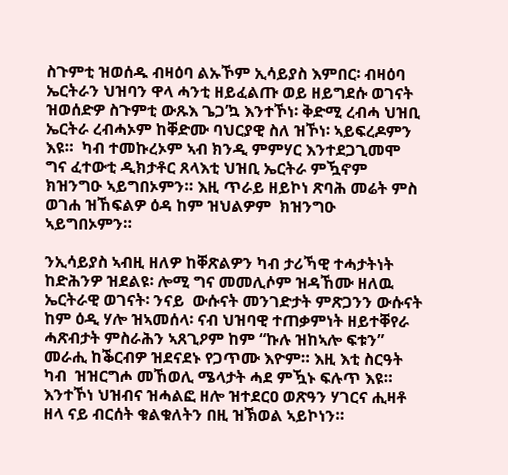ስጉምቲ ዝወሰዱ ብዛዕባ ልኡኾም ኢሳይያስ እምበር፡ ብዛዕባ ኤርትራን ህዝባን ዋላ ሓንቲ ዘይፈልጡ ወይ ዘይግደሱ ወገናት ዝወሰድዎ ስጉምቲ ውጹእ ጌጋ’ኳ እንተኾነ፡ ቅድሚ ረብሓ ህዝቢ ኤርትራ ረብሓኦም ከቐድሙ ባህርያዊ ስለ ዝኾነ፡ ኣይፍረዶምን እዩ።  ካብ ተመኩረኦም ኣብ ክንዲ ምምሃር እንተደጋጊመሞ ግና ፈተውቲ ዲክታቶር ጸላእቲ ህዝቢ ኤርትራ ምዃኖም ክዝንግዑ ኣይግበኦምን። እዚ ጥራይ ዘይኮነ ጽባሕ መሬት ምስ ወገሐ ዝኸፍልዎ ዕዳ ከም ዝህልዎም  ክዝንግዑ ኣይግበኦምን።

ንኢሳይያስ ኣብዚ ዘለዎ ከቐጽልዎን ካብ ታሪኻዊ ተሓታትነት ከድሕንዎ ዝደልዩ፡ ሎሚ ግና መመሊሶም ዝዳኸሙ ዘለዉ ኤርትራዊ ወገናት፡ ንናይ  ውሱናት መንገድታት ምጽጋንን ውሱናት ከም ዕዲ ሃሎ ዝኣመሰላ፡ ናብ ህዝባዊ ተጠቃምነት ዘይተቐየራ ሓጽብታት ምስራሕን ኣጸጊዖም ከም “ኩሉ ዝከኣሎ ፍቱን” መራሒ ከቕርብዎ ዝደናደኑ የጋጥሙ እዮም። እዚ እቲ ስርዓት ካብ  ዝዝርግሖ መኸወሊ ሜላታት ሓደ ምዃኑ ፍሉጥ እዩ። እንተኾነ ህዝብና ዝሓልፎ ዘሎ ዝተደርዐ ወጽዓን ሃገርና ሒዛቶ ዘላ ናይ ብርሰት ቁልቁለትን በዚ ዝኽወል ኣይኮነን።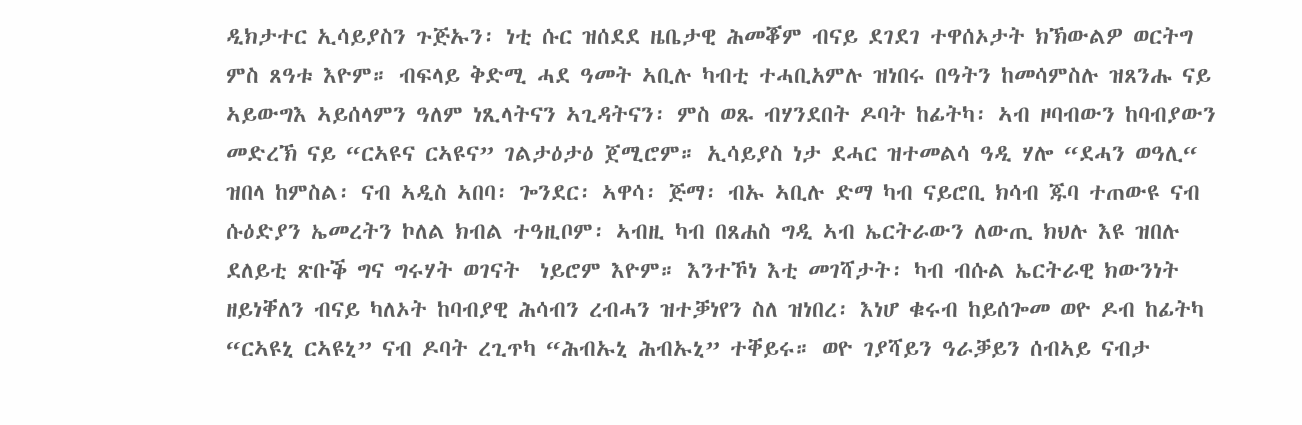ዲክታተር ኢሳይያስን ጉጅኡን፡ ነቲ ሱር ዝሰደደ ዜቤታዊ ሕመቖም ብናይ ደገደገ ተዋሰኦታት ክኽውልዎ ወርትግ ምስ ጸዓቱ እዮም። ብፍላይ ቅድሚ ሓደ ዓመት ኣቢሉ ካብቲ ተሓቢአምሉ ዝነበሩ በዓትን ከመሳምስሉ ዝጸንሑ ናይ ኣይውግእ ኣይሰላምን ዓለም ነጺላትናን ኣጊዳትናን፡ ምስ ወጹ ብሃንደበት ዶባት ከፊትካ፡ ኣብ ዞባብውን ከባብያውን መድረኽ ናይ “ርኣዩና ርኣዩና” ገልታዕታዕ ጀሚሮም። ኢሳይያስ ነታ ደሓር ዝተመልሳ ዓዲ ሃሎ “ደሓን ወዓሊ“ ዝበላ ከምስል፡ ናብ ኣዲስ ኣበባ፡ ጐንደር፡ ኣዋሳ፡ ጅማ፡ ብኡ ኣቢሉ ድማ ካብ ናይሮቢ ክሳብ ጁባ ተጠውዩ ናብ ሱዕድያን ኤመረትን ኮለል ክብል ተዓዚቦም፡ ኣብዚ ካብ በጸሐስ ግዲ ኣብ ኤርትራውን ለውጢ ክህሉ እዩ ዝበሉ ደለይቲ ጽቡቕ ግና ግሩሃት ወገናት  ነይሮም እዮም። እንተኾነ እቲ መገሻታት፡ ካብ ብሱል ኤርትራዊ ክውንነት ዘይነቐለን ብናይ ካለኦት ከባብያዊ ሕሳብን ረብሓን ዝተቓነየን ስለ ዝነበረ፡ እነሆ ቁሩብ ከይሰጐመ ወዮ ዶብ ከፊትካ “ርኣዩኒ ርኣዩኒ” ናብ ዶባት ረጊጥካ “ሕብኡኒ ሕብኡኒ” ተቐይሩ። ወዮ ገያሻይን ዓራቓይን ሰብኣይ ናብታ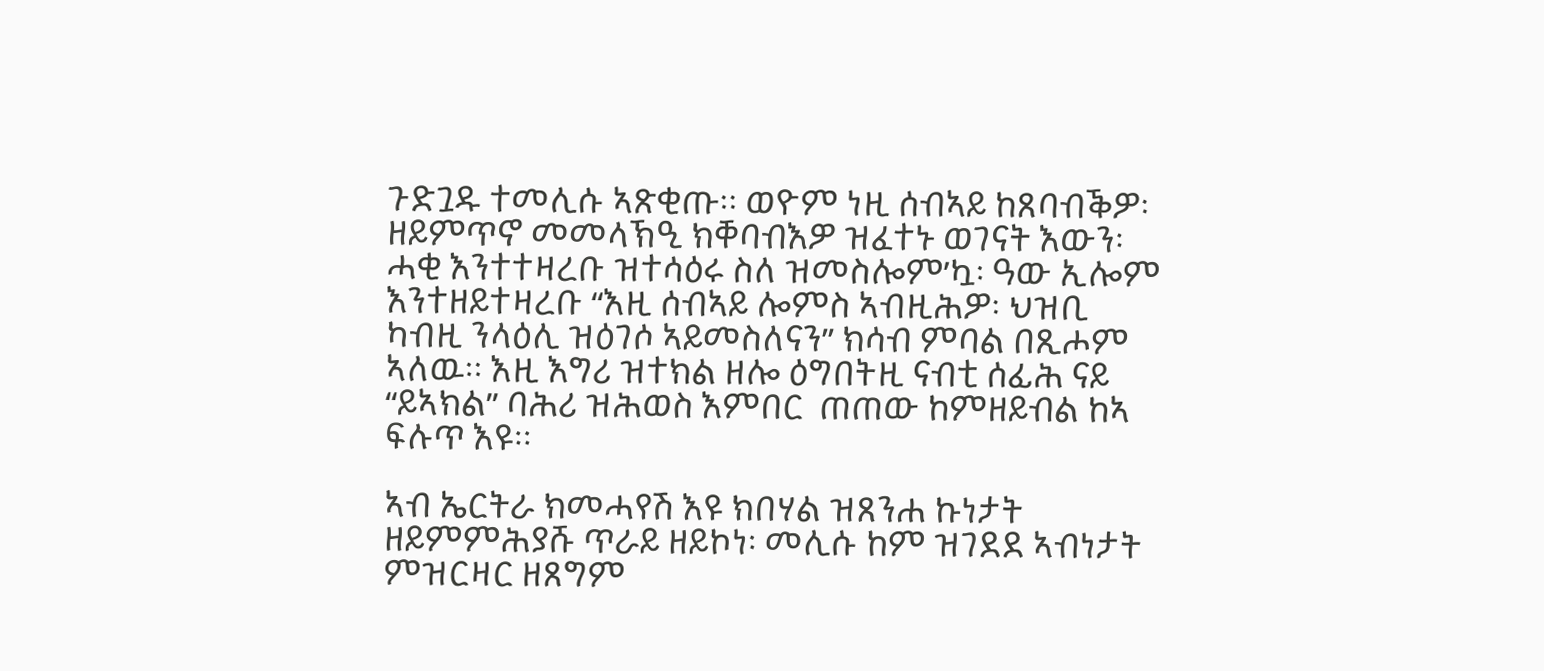ጉድጓዱ ተመሊሱ ኣጽቂጡ። ወዮም ነዚ ሰብኣይ ከጸባብቕዎ፡ ዘይምጥኖ መመላኽዒ ክቐባብእዎ ዝፈተኑ ወገናት እውን፡ ሓቂ እንተተዛረቡ ዝተሳዕሩ ስለ ዝመስሎም’ኳ፡ ዓው ኢሎም እንተዘይተዛረቡ “እዚ ሰብኣይ ሎምስ ኣብዚሕዎ፡ ህዝቢ ካብዚ ንላዕሊ ዝዕገሶ ኣይመስለናን” ክሳብ ምባል በጺሖም ኣለዉ። እዚ እግሪ ዝተክል ዘሎ ዕግበትዚ ናብቲ ሰፊሕ ናይ “ይኣክል” ባሕሪ ዝሕወስ እምበር  ጠጠው ከምዘይብል ከኣ ፍሉጥ እዩ።

ኣብ ኤርትራ ክመሓየሽ እዩ ክበሃል ዝጸንሐ ኩነታት ዘይምምሕያሹ ጥራይ ዘይኮነ፡ መሊሱ ከም ዝገደደ ኣብነታት ምዝርዛር ዘጸግም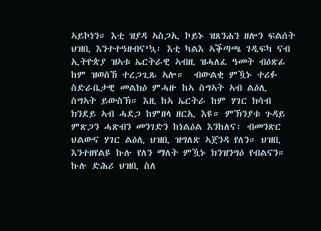ኣይኮነን። እቲ ዝያዳ ኣስጋኢ ኮይኑ ዝጸንሐን ዘሎን ፍልሰት ህዝቢ እንተተዓዘብና’ኳ፡ እቲ ካልእ ኣቕጣጫ ገዲፍካ ናብ ኢትዮጵያ ዝኣቱ ኤርትራዊ ኣብዚ ዝሓለፈ ዓመት ብዕጽፊ ከም ዝወሰኸ ተረጋጊጹ ኣሎ።  ብውልቂ ምዃኑ ተሪፉ ስድራቤታዊ መልክዕ ምሓዙ ከኣ ስግኣት ኣብ ልዕሊ ስግኣት ይውስኽ። እዚ ከኣ ኤርትራ ከም ሃገር ክሳብ ክንደይ ኣብ ሓደጋ ከምዘላ ዘርኢ እዩ። ምኽንያቱ ጉዳይ ምጽጋን ሓጽብን መንገድን ከነልዕል እንከለና፡ ብመንጽር ህልውና ሃገር ልዕሊ ህዝቢ ዝግለጽ ኣጀንዳ የለን። ህዝቢ እንተዘየልዩ ኩሉ የለን ማለት ምዃኑ ክንዝንግዕ የብልናን። ኩሉ ድሕሪ ህዝቢ ስለ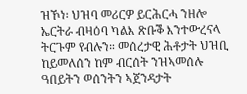ዝኾነ፡ ህዝባ መሪርዎ ይርሕርሓ ንዘሎ ኤርትራ ብዛዕባ ካልእ ጽቡቕ እንተውረናላ ትርጉም የብሉን። መሰረታዊ ሕቶታት ህዝቢ ከይመለሰን ከም ብርሰት ንዝኣመሰሉ ዓበይትን ወሰንትን ኣጀንዳታት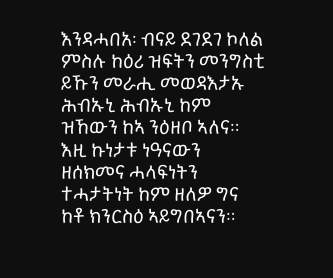እንዳሓበአ፡ ብናይ ደገደገ ኮለል ምስሉ ከዕሪ ዝፍትን መንግስቲ ይኹን መራሒ መወዳእታኡ ሕብኡኒ ሕብኡኒ ከም ዝኸውን ከኣ ንዕዘቦ ኣለና። እዚ ኩነታቱ ነዓናውን ዘሰክመና ሓላፍነትን ተሓታትነት ከም ዘለዎ ግና ከቶ ክንርስዕ ኣይግበኣናን።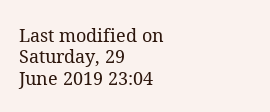Last modified on Saturday, 29 June 2019 23:04